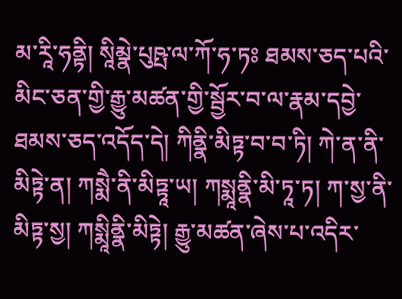མ་རཱི་ཧནྟི། སཱིམྣེ་པུཥྤ་ལ་ཀོ་ཧ་ཏཿ ཐམས་ཅད་པའི་མིང་ཅན་གྱི་རྒྱུ་མཚན་གྱི་སྦྱོར་བ་ལ་རྣམ་དབྱེ་ཐམས་ཅད་འདོད་དེ། ཀིནྣི་མིཏྟ་བ་བ་ཏི། ཀེ་ན་ནི་མིཏྟེ་ན། ཀསྨཻ་ནི་མིཏྟཱ་ཡ། ཀསྨཱནྣི་མི་ཏཱ་ཏ། ཀ་སྱ་ནི་མིཏྟ་སྱ། ཀསྨཱིནྣི་མིཏྟེ། རྒྱུ་མཚན་ཞེས་པ་འདིར་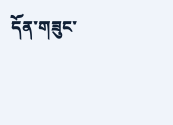དོན་གཟུང་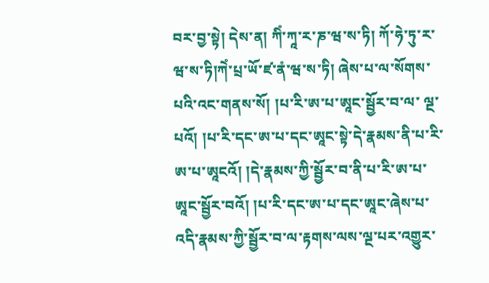བར་བྱ་སྟེ། དེས་ན། ཀིཾ་ཀཱ་ར་ཎ་ཝ་ས་ཏི། ཀོ་ཧེ་ཏུ་ར་ཝ་ས་ཏི།ཀེཾ་པྲ་ཡོ་ཛ་ནཾ་ཝ་ས་ཏི། ཞེས་པ་ལ་སོགས་པའི་འང་གནས་སོ། །པ་རི་ཨ་པ་ཨཱང་སྦྱོར་བ་ལ་ ལྔ་པའོ། །པ་རི་དང་ཨ་པ་དང་ཨཱང་སྟེ་དེ་རྣམས་ནི་པ་རི་ཨ་པ་ཨཱངའོ། །དེ་རྣམས་ཀྱི་སྦྱོར་བ་ནི་པ་རི་ཨ་པ་ཨཱང་སྦྱོར་བའོ། །པ་རི་དང་ཨ་པ་དང་ཨཱང་ཞེས་པ་འདི་རྣམས་ཀྱི་སྦྱོར་བ་ལ་རྟགས་ལས་ལྔ་པར་འགྱུར་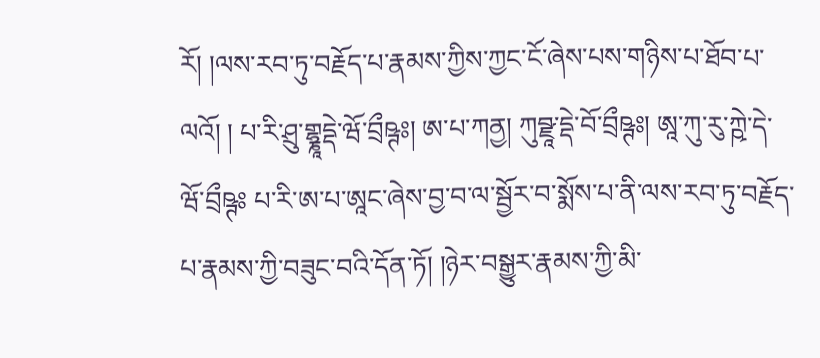རོ། །ལས་རབ་ཏུ་བརྗོད་པ་རྣམས་ཀྱིས་ཀྱང་ངོ་ཞེས་པས་གཉིས་པ་ཐོབ་པ་ལའོ། ། པ་རི་ཤྲུ་གྷྣཱདྡེ་ཝོ་བྲྀཥྚཿ། ཨ་པ་ཀནྱ། ཀུབྫཱ་དྡེ་བོ་བྲྀཥྚཿ། ཨཱ་ཀུ་རུ་ཀྵེ་དེ་ཝོ་བྲྀཥྚཿ པ་རི་ཨ་པ་ཨཱང་ཞེས་བྱ་བ་ལ་སྦྱོར་བ་སྨོས་པ་ནི་ལས་རབ་ཏུ་བརྗོད་པ་རྣམས་ཀྱི་བཟུང་བའི་དོན་ཏོ། །ཉེར་བསྒྱུར་རྣམས་ཀྱི་མི་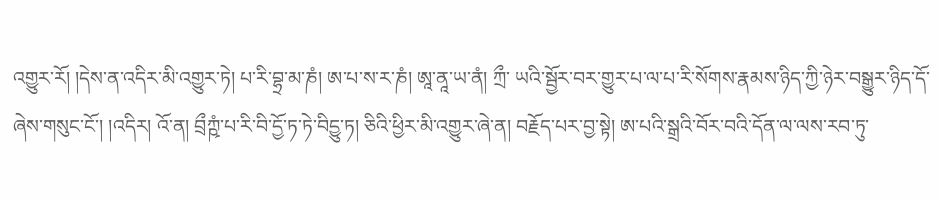འགྱུར་རོ། །དེས་ན་འདིར་མི་འགྱུར་ཏེ། པ་རི་བྷྲ་མ་ཎཾ། ཨ་པ་ས་ར་ཎཾ། ཨཱ་ནཱ་ཡ་ནཾ། ཀྲྀ་ ཡའི་སྦྱོར་བར་གྱུར་པ་ལ་པ་རི་སོགས་རྣམས་ཉིད་ཀྱི་ཉེར་བསྒྱུར་ཉིད་དོ་ཞེས་གསུང་ངོ་། །འདིར། འོ་ན། བྲྀཀྵཾ་པ་རི་བི་དྱོ་ཏ་ཏེ་བིདྱུ་ཏ། ཅིའི་ཕྱིར་མི་འགྱུར་ཞེ་ན། བརྗོད་པར་བྱ་སྟེ། ཨ་པའི་སྒྲའི་བོར་བའི་དོན་ལ་ལས་རབ་ཏུ་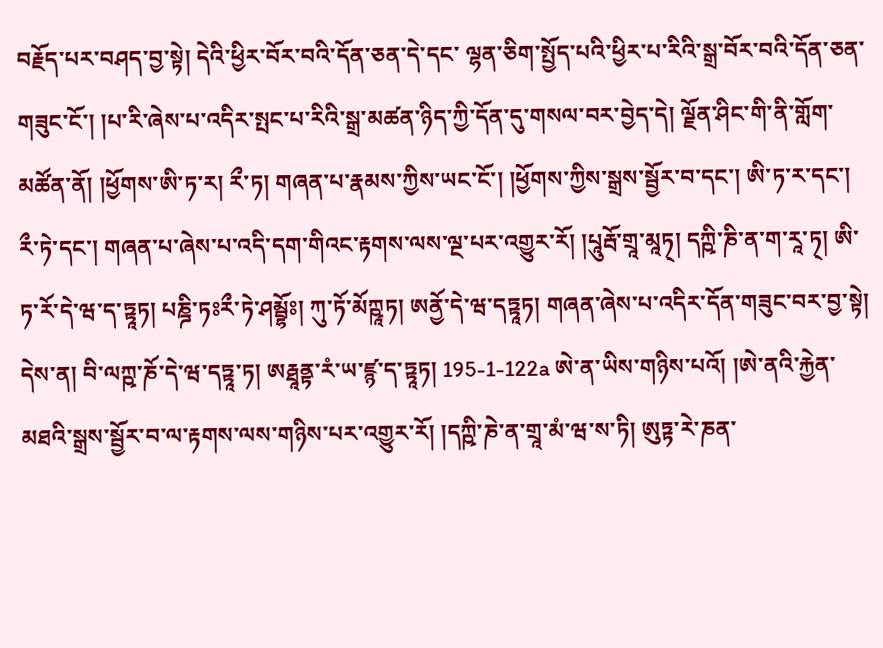བརྗོད་པར་བཤད་བྱ་སྟེ། དེའི་ཕྱིར་བོར་བའི་དོན་ཅན་དེ་དང་ ལྷན་ཅིག་སྤྱོད་པའི་ཕྱིར་པ་རིའི་སྒྲ་བོར་བའི་དོན་ཅན་གཟུང་ངོ་། །པ་རི་ཞེས་པ་འདིར་སྤང་པ་རིའི་སྒྲ་མཚན་ཉིད་ཀྱི་དོན་དུ་གསལ་བར་བྱེད་དེ། ལྗོན་ཤིང་གི་ནི་གློག་མཚོན་ནོ། །ཕྱོགས་ཨི་ཏ་ར། རྀ་ཏ། གཞན་པ་རྣམས་ཀྱིས་ཡང་ངོ་། །ཕྱོགས་ཀྱིས་སྒྲས་སྦྱོར་བ་དང་། ཨི་ཏ་ར་དང་། རྀ་ཏེ་དང་། གཞན་པ་ཞེས་པ་འདི་དག་གིའང་རྟགས་ལས་ལྔ་པར་འགྱུར་རོ། །པཱུརྦོ་གྲཱ་མཱཏ྄། དཀྵི་ཎི་ན་ག་རཱ་ཏ྄། ཨི་ཏ་རོ་དེ་ཝ་ད་ཏྟཱཏ། པཎྜི་ཏཿརྀ་ཏེ་ཤམྦྷོཿ། ཀུ་ཏོ་མོཀྵཱཏ། ཨནྱོ་དེ་ཝ་དཏྟཱཏ། གཞན་ཞེས་པ་འདིར་དོན་གཟུང་བར་བྱ་སྟེ། དེས་ན། བི་ལཀྵ་ཎོ་དེ་ཝ་དཏྟཱ་ཏ། ཨརྠཱནྟ་རཾ་ཡ་ཛྙ་ད་ཏྟཱཏ། 195-1-122a ཨེ་ན་ཡིས་གཉིས་པའོ། །ཨེ་ནའི་རྐྱེན་མཐའི་སྒྲས་སྦྱོར་བ་ལ་རྟགས་ལས་གཉིས་པར་འགྱུར་རོ། །དཀྵི་ཎེ་ན་གྲཱ་མཾ་ཝ་ས་ཏི། ཨུཏྟ་རེ་ཎན་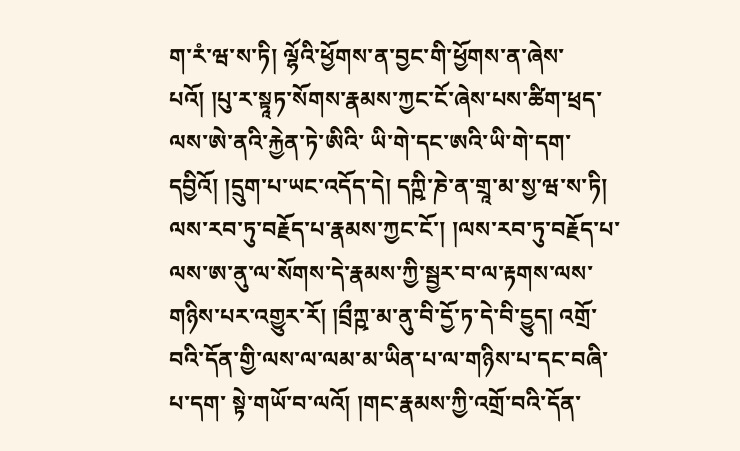ག་རཾ་ཝ་ས་ཏི། ལྷོའི་ཕྱོགས་ན་བྱང་གི་ཕྱོགས་ན་ཞེས་པའོ། །པུ་ར་སྟཱཏ་སོགས་རྣམས་ཀྱང་ངོ་ཞེས་པས་ཚིག་ཕྲད་ལས་ཨེ་ནའི་རྐྱེན་ཏེ་ཨིའི་ ཡི་གེ་དང་ཨའི་ཡི་གེ་དག་དབྱིའོ། །དྲུག་པ་ཡང་འདོད་དེ། དཀྵི་ཎེ་ན་གྲཱ་མ་སྱ་ཝ་ས་ཏི། ལས་རབ་ཏུ་བརྗོད་པ་རྣམས་ཀྱང་ངོ་། །ལས་རབ་ཏུ་བརྗོད་པ་ལས་ཨ་ནུ་ལ་སོགས་དེ་རྣམས་ཀྱི་སྦྱར་བ་ལ་རྟགས་ལས་གཉིས་པར་འགྱུར་རོ། །བྲྀཀྵ་མ་ནུ་བི་དྱོ་ཏ་དེ་བི་དྱུད། འགྲོ་བའི་དོན་གྱི་ལས་ལ་ལམ་མ་ཡིན་པ་ལ་གཉིས་པ་དང་བཞི་པ་དག་ སྟེ་གཡོ་བ་ལའོ། །གང་རྣམས་ཀྱི་འགྲོ་བའི་དོན་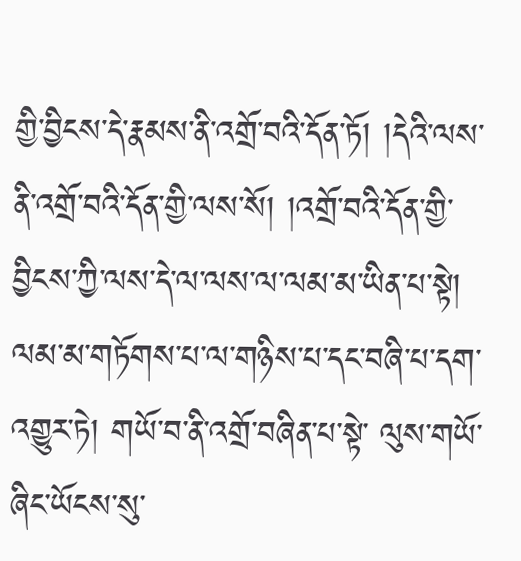གྱི་བྱིངས་དེ་རྣམས་ནི་འགྲོ་བའི་དོན་ཏོ། །དེའི་ལས་ནི་འགྲོ་བའི་དོན་གྱི་ལས་སོ། །འགྲོ་བའི་དོན་གྱི་བྱིངས་ཀྱི་ལས་དེ་ལ་ལས་ལ་ལམ་མ་ཡིན་པ་སྟེ། ལམ་མ་གཏོགས་པ་ལ་གཉིས་པ་དང་བཞི་པ་དག་འགྱུར་ཏེ། གཡོ་བ་ནི་འགྲོ་བཞིན་པ་སྟེ་ ལུས་གཡོ་ཞིང་ཡོངས་སུ་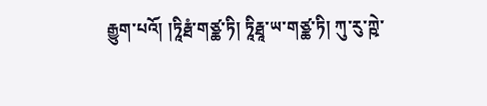རྒྱུག་པའོ། །ཏཱིརྠཾ་གཙྪ་ཏི། ཏཱིརྠཱ་ཡ་གཙྪ་ཏི། ཀུ་རུ་ཀྵེ་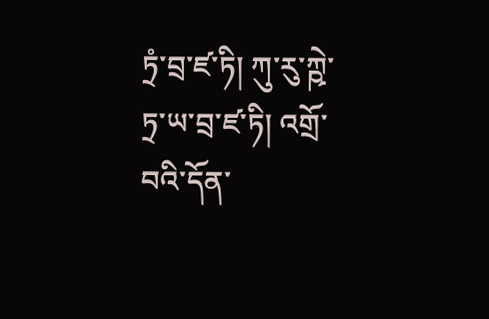ཏྲཾ་བྲ་ཛ་ཏི། ཀུ་རུ་ཀྵེ་ཏྲ་ཡ་བྲ་ཛ་ཏི། འགྲོ་བའི་དོན་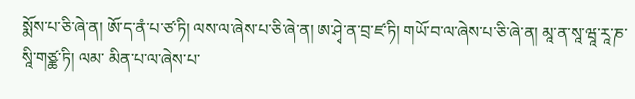སྨོས་པ་ཅི་ཞེ་ན། ཨོ་ད་ནཾ་པ་ཙ་ཏི། ལས་ལ་ཞེས་པ་ཅི་ཞེ་ན། ཨ་ཤྭེ་ན་བྲ་ཛ་ཏི། གཡོ་བ་ལ་ཞེས་པ་ཅི་ཞེ་ན། མཱ་ན་སཱ་ཝཱ་རཱ་ཎ་སཱི་གཙྪ་ཏི། ལམ་ མིན་པ་ལ་ཞེས་པ་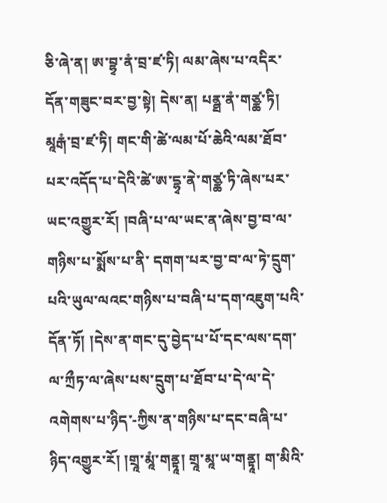ཅི་ཞེ་ན། ཨ་བྷྭ་ནཾ་བྲ་ཛ་ཏི། ལམ་ཞེས་པ་འདིར་དོན་གཟུང་བར་བྱ་སྟེ། དེས་ན། པནྠ་ནཾ་གཙྪ་ཏི། མཱརྒཾ་བྲ་ཛ་ཏི། གང་གི་ཚེ་ལམ་པོ་ཆེའི་ལམ་ཐོབ་པར་འདོད་པ་དེའི་ཚེ་ཨ་དྷྭ་ནེ་གཙྪ་ཏི་ཞེས་པར་ཡང་འགྱུར་རོ། །བཞི་པ་ལ་ཡང་ན་ཞེས་བྱ་བ་ལ་གཉིས་པ་སྨོས་པ་ནི་ དགག་པར་བྱ་བ་ལ་ཏེ་དྲུག་པའི་ཡུལ་ལའང་གཉིས་པ་བཞི་པ་དག་འཇུག་པའི་དོན་ཏོ། །དེས་ན་གང་དུ་བྱེད་པ་པོ་དང་ལས་དག་ལ་ཀྲྀཏ་ལ་ཞེས་པས་དྲུག་པ་ཐོབ་པ་དེ་ལ་དེ་འགེགས་པ་ཉིད་-ཀྱིས་ན་གཉིས་པ་དང་བཞི་པ་ཉིད་འགྱུར་རོ། །གྲཱ་མཱཾ་གནྟཱ། གྲཱ་མཱ་ཡ་གནྟཱ། ག་མིའི་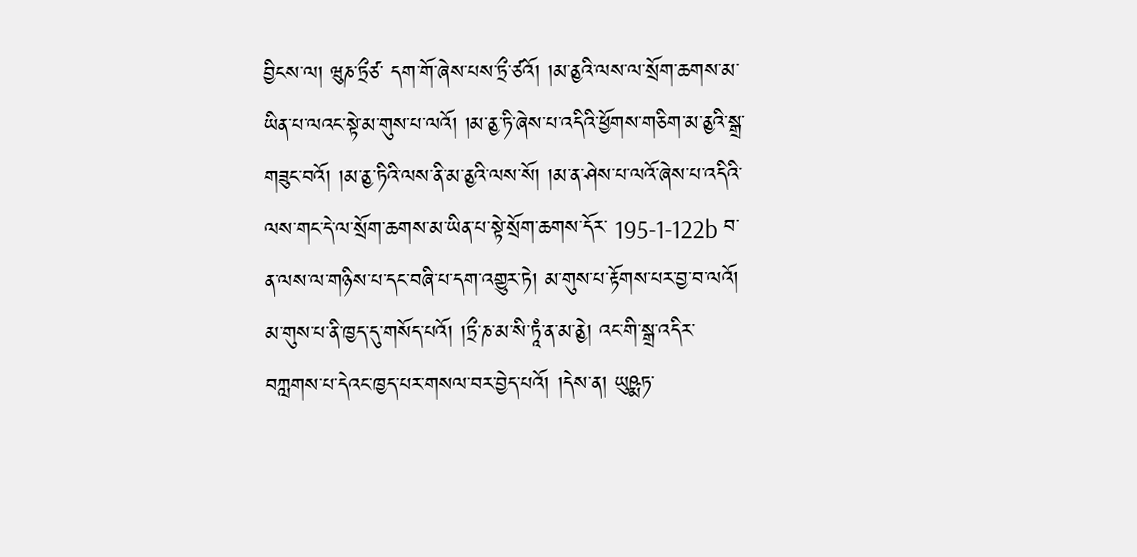བྱིངས་ལ། ཝུཎ་ཏྲྀཙ་ དག་གོ་ཞེས་པས་ཏྲྀ་ཙའོ། །མ་ནྱའི་ལས་ལ་སྲོག་ཆགས་མ་ཡིན་པ་ལའང་སྟེ་མ་གུས་པ་ལའོ། །མ་ནྱ་ཏི་ཞེས་པ་འདིའི་ཕྱོགས་གཅིག་མ་ནྱའི་སྒྲ་གཟུང་བའོ། །མ་ནྱ་ཏིའི་ལས་ནི་མ་ནྱའི་ལས་སོ། །མ་ན་ཤེས་པ་ལའོ་ཞེས་པ་འདིའི་ལས་གང་དེ་ལ་སྲོག་ཆགས་མ་ཡིན་པ་སྟེ་སྲོག་ཆགས་དོར་ 195-1-122b བ་ན་ལས་ལ་གཉིས་པ་དང་བཞི་པ་དག་འགྱུར་ཏེ། མ་གུས་པ་རྟོགས་པར་བྱ་བ་ལའོ། མ་གུས་པ་ནི་ཁྱད་དུ་གསོད་པའོ། །ཏྲྀ་ཎ་མ་སི་ཏཱཾ་ན་མ་ནྱེ། འང་གི་སྒྲ་འདིར་བཀླགས་པ་དེའང་ཁྱད་པར་གསལ་བར་བྱེད་པའོ། །དེས་ན། ཡུཥྨཏ་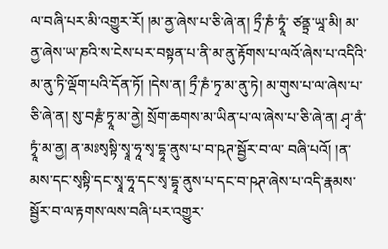ལ་བཞི་པར་མི་འགྱུར་རོ། །མ་ནྱ་ཞེས་པ་ཅི་ཞེ་ན། ཏྲྀ་ཎཾ་ཏྭཱཾ་ ཙནྟྲ་ཡཱ་མི། མ་ནྱ་ཞེས་ཡ་ཎའི་ས་ངེས་པར་བསྟན་པ་ནི་མ་ནུ་རྟོགས་པ་ལའོ་ཞེས་པ་འདིའི་མ་ནུ་ཏི་ལྡོག་པའི་དོན་ཏོ། །དེས་ན། ཏྲྀ་ཎཾ་ཏྭ་མ་ནུ་ཏེ། མ་གུས་པ་ལ་ཞེས་པ་ཅི་ཞེ་ན། སུ་བརྞཾ་ཏྭཱ་མ་ནྱེ། སྲོག་ཆགས་མ་ཡིན་པ་ལ་ཞེས་པ་ཅི་ཞེ་ན། ཤྭ་ནཾ་ཏྭཱཾ་མ་ནྱ། ན་མཿསྭསྟི་སྭཱ་ཧཱ་སྭ་དྷཱ་ནུས་པ་བ་ཥཊ་སྦྱོར་བ་ལ་ བཞི་པའོ། །ན་མས་དང་སྭསྟི་དང་སྭཱ་ཧཱ་དང་སྭ་དྷཱ་ནུས་པ་དང་བ་ཥཊ་ཞེས་པ་འདི་རྣམས་སྦྱོར་བ་ལ་རྟགས་ལས་བཞི་པར་འགྱུར་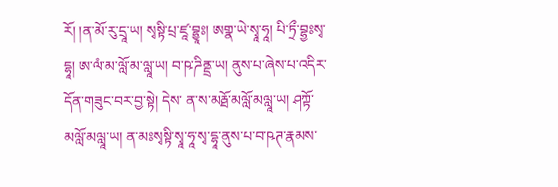རོ། །ན་མོ་རུ་དྲཱ་ཡ། སྭསྟི་པྲ་ཛཱ་བྷྱཱཿ། ཨགྣ་ཡེ་སྭཱ་ཧཱ། པི་ཏྲྀ་བྷྱཿསྭ་དྷཱ། ཨ་ལཾ་མ་ལློ་མ་ལླཱ་ཡ། བ་ཥ་ཌིནྡྲ་ཡ། ནུས་པ་ཞེས་པ་འདིར་དོན་གཟུང་བར་བྱ་སྟེ། དེས་ ན་ས་མརྠོ་མལློ་མལླཱ་ཡ། ཤཀྟོ་མལློ་མལླཱ་ཡ། ན་མཿསྭསྟི་སྭཱ་ཧཱ་སྭ་དྷཱ་ནུས་པ་བ་ཥཊ་རྣམས་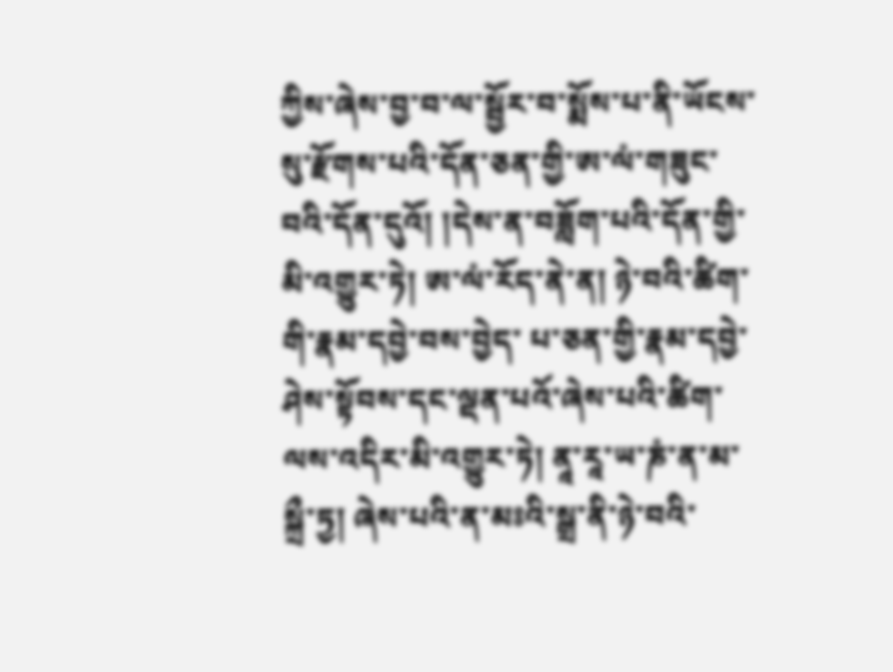ཀྱིས་ཞེས་བྱ་བ་ལ་སྦྱོར་བ་སྨོས་པ་ནི་ཡོངས་སུ་རྫོགས་པའི་དོན་ཅན་གྱི་ཨ་ལཾ་གཟུང་བའི་དོན་དུའོ། །དེས་ན་བཟློག་པའི་དོན་གྱི་མི་འགྱུར་ཏེ། ཨ་ལཾ་རོད་ནེ་ན། ཉེ་བའི་ཚིག་གི་རྣམ་དབྱེ་བས་བྱེད་ པ་ཅན་གྱི་རྣམ་དབྱེ་ཤེས་སྟོབས་དང་ལྡན་པའོ་ཞེས་པའི་ཚིག་ལས་འདིར་མི་འགྱུར་ཏེ། ནཱ་རཱ་ཡ་ཎཾ་ན་མ་སྐྲྀ་ཏྱ། ཞེས་པའི་ན་མཿའི་སྒྲ་ནི་ཉེ་བའི་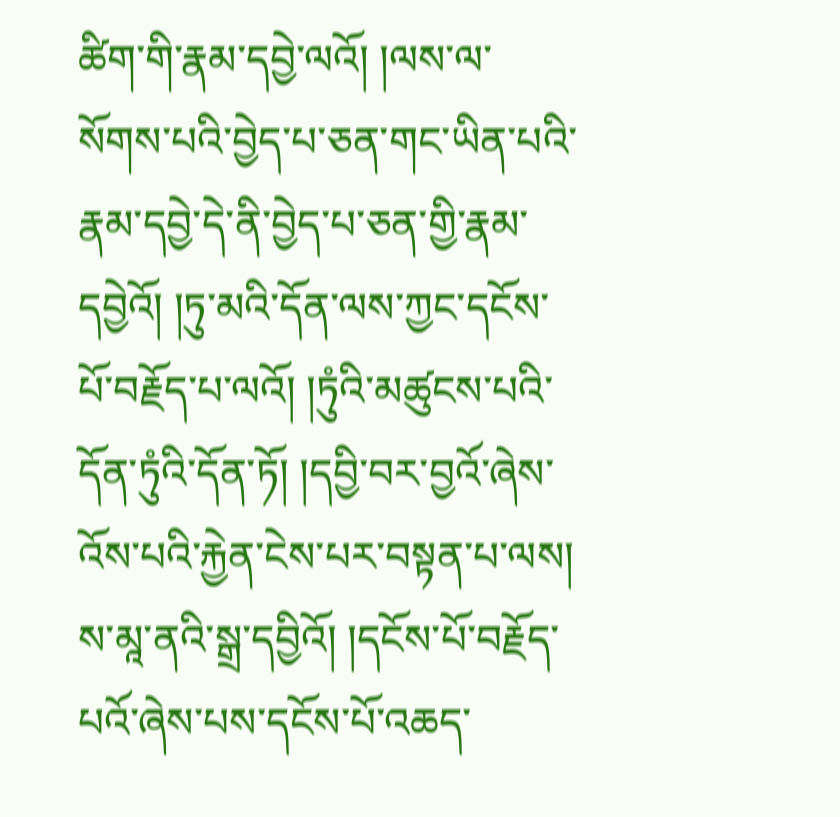ཚིག་གི་རྣམ་དབྱེ་ལའོ། །ལས་ལ་སོགས་པའི་བྱེད་པ་ཅན་གང་ཡིན་པའི་རྣམ་དབྱེ་དེ་ནི་བྱེད་པ་ཅན་གྱི་རྣམ་དབྱེའོ། །ཏུ་མའི་དོན་ལས་ཀྱང་དངོས་ པོ་བརྗོད་པ་ལའོ། །ཏུཾའི་མཚུངས་པའི་དོན་ཏུཾའི་དོན་ཏོ། །དབྱི་བར་བྱའོ་ཞེས་འོས་པའི་རྐྱེན་ངེས་པར་བསྟན་པ་ལས། ས་མཱ་ནའི་སྒྲ་དབྱིའོ། །དངོས་པོ་བརྗོད་པའོ་ཞེས་པས་དངོས་པོ་འཆད་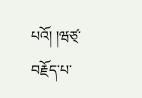པའོ། །ཝཙ྄་བརྗོད་པ་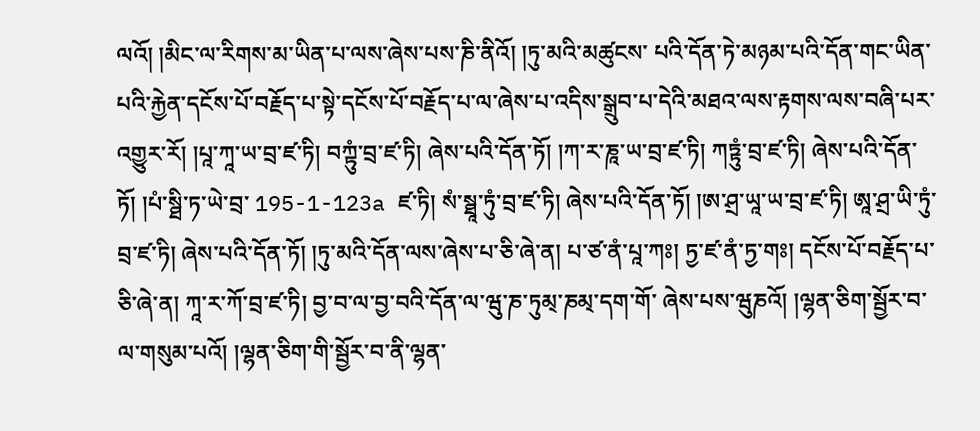ལའོ། །མིང་ལ་རིགས་མ་ཡིན་པ་ལས་ཞེས་པས་ཎི་ནིའོ། །ཏུ་མའི་མཚུངས་ པའི་དོན་ཏེ་མཉམ་པའི་དོན་གང་ཡིན་པའི་རྐྱེན་དངོས་པོ་བརྗོད་པ་སྟེ་དངོས་པོ་བརྗོད་པ་ལ་ཞེས་པ་འདིས་སྒྲུབ་པ་དེའི་མཐའ་ལས་རྟགས་ལས་བཞི་པར་འགྱུར་རོ། །པཱ་ཀཱ་ཡ་བྲ་ཛ་ཏི། བཀྟུཾ་བྲ་ཛ་ཏི། ཞེས་པའི་དོན་ཏོ། །ཀ་ར་ཎཱ་ཡ་བྲ་ཛ་ཏི། ཀཏྟུཾ་བྲ་ཛ་ཏི། ཞེས་པའི་དོན་ཏོ། །པཾ་སྠི་ཏ་ཡེ་བྲ་ 195-1-123a ཛ་ཏི། སཾ་སྠཱ་ཏུཾ་བྲ་ཛ་ཏི། ཞེས་པའི་དོན་ཏོ། །ཨ་ཤྲ་ཡཱ་ཡ་བྲ་ཛ་ཏི། ཨཱ་ཤྲ་ཡི་ཏུཾ་བྲ་ཛ་ཏི། ཞེས་པའི་དོན་ཏོ། །ཏུ་མའི་དོན་ལས་ཞེས་པ་ཅི་ཞེ་ན། པ་ཙ་ནཾ་པཱ་ཀཿ། ཏྱ་ཛ་ནཾ་ཏྱ་གཿ། དངོས་པོ་བརྗོད་པ་ཅི་ཞེ་ན། ཀཱ་ར་ཀོ་བྲ་ཛ་ཏི། བྱ་བ་ལ་བྱ་བའི་དོན་ལ་ཝུ་ཎ་ཏུམ྄་ཎམ྄་དག་གོ་ ཞེས་པས་ཝུཎའོ། །ལྷན་ཅིག་སྦྱོར་བ་ལ་གསུམ་པའོ། །ལྷན་ཅིག་གི་སྦྱོར་བ་ནི་ལྷན་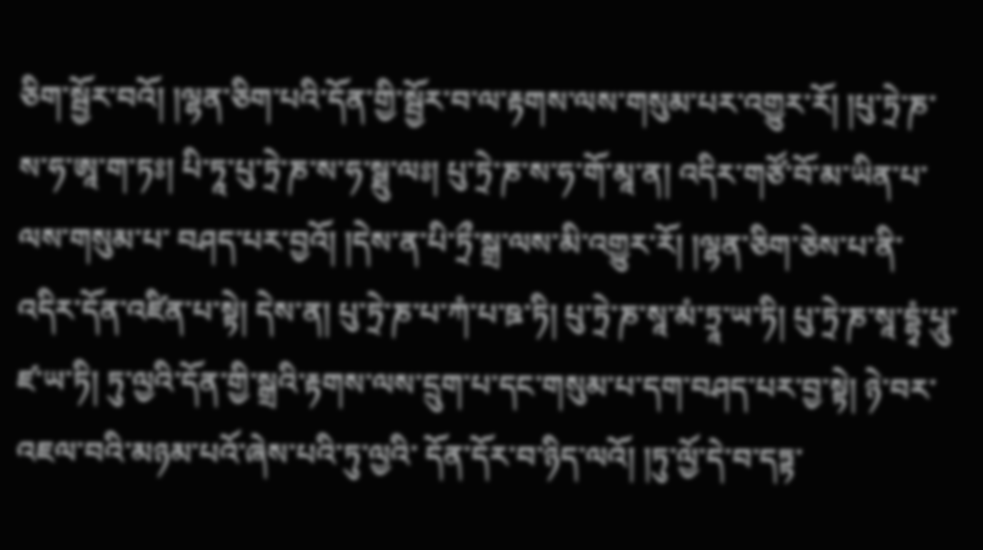ཅིག་སྦྱོར་བའོ། །ལྷན་ཅིག་པའི་དོན་གྱི་སྦྱོར་བ་ལ་རྟགས་ལས་གསུམ་པར་འགྱུར་རོ། །པུ་ཏྲེ་ཎ་ས་ཧ་ཨཱ་ག་ཏཿ། པི་ཏཱ་པུ་ཏྲེ་ཎ་ས་ཧ་སྠུ་ལཿ། པུ་ཏྲེ་ཎ་ས་ཧ་གོ་མཱ་ན། འདིར་གཙོ་བོ་མ་ཡིན་པ་ལས་གསུམ་པ་ བཤད་པར་བྱའོ། །དེས་ན་པི་ཏྲྀ་སྒྲ་ལས་མི་འགྱུར་རོ། །ལྷན་ཅིག་ཅེས་པ་ནི་འདིར་དོན་འཛིན་པ་སྟེ། དེས་ན། པུ་ཏྲེ་ཎ་པ་ཀཾ་པ་ཋ་ཏི། པུ་ཏྲེ་ཎ་སཱ་མཾ་ཏྲཱ་ཡ་ཏི། པུ་ཏྲེ་ཎ་སཱ་དྷྭཾ་པཱུ་ཛ་ཡ་ཏི། ཏུ་ལྱའི་དོན་གྱི་སྒྲའི་རྟགས་ལས་དྲུག་པ་དང་གསུམ་པ་དག་བཤད་པར་བྱ་སྟེ། ཉེ་བར་འཇལ་བའི་མཉམ་པའོ་ཞེས་པའི་ཏུ་ལྱའི་ དོན་དོར་བ་ཉིད་ལའོ། །ཏུ་ལྱོ་དེ་བ་དཏྟ་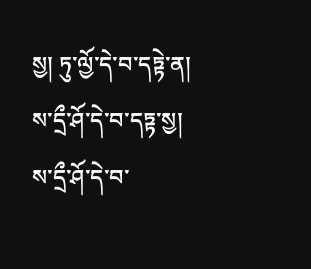སྱ། ཏུ་ལྱོ་དེ་བ་དཏྟེ་ན། ས་དྲྀ་ཤོ་དེ་བ་དཏྟ་སྱ། ས་དྲྀ་ཤོ་དེ་བ་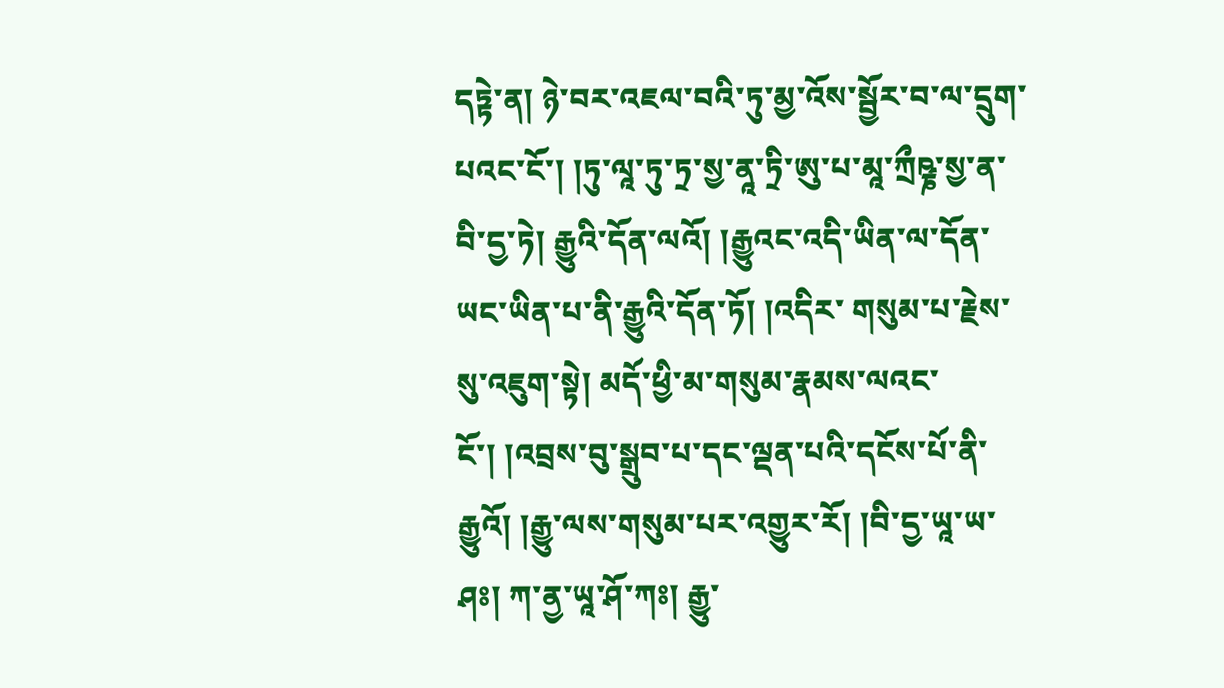དཏྟེ་ན། ཉེ་བར་འཇལ་བའི་ཏུ་མྱ་འོས་སྦྱོར་བ་ལ་དྲུག་པའང་ངོ་། །ཏུ་ལཱ་ཏུ་ཏྲ་སྱ་ནཱ་ཏྲི་ཨུ་པ་མཱ་ཀྲྀཥྞ་སྱ་ན་བི་དྱ་ཏེ། རྒྱུའི་དོན་ལའོ། །རྒྱུའང་འདི་ཡིན་ལ་དོན་ཡང་ཡིན་པ་ནི་རྒྱུའི་དོན་ཏོ། །འདིར་ གསུམ་པ་རྗེས་སུ་འཇུག་སྟེ། མདོ་ཕྱི་མ་གསུམ་རྣམས་ལའང་ངོ་། །འབྲས་བུ་སྒྲུབ་པ་དང་ལྡན་པའི་དངོས་པོ་ནི་རྒྱུའོ། །རྒྱུ་ལས་གསུམ་པར་འགྱུར་རོ། །བི་དྱ་ཡཱ་ཡ་ཤཿ། ཀ་ནྱ་ཡཱ་ཤོ་ཀཿ། རྒྱུ་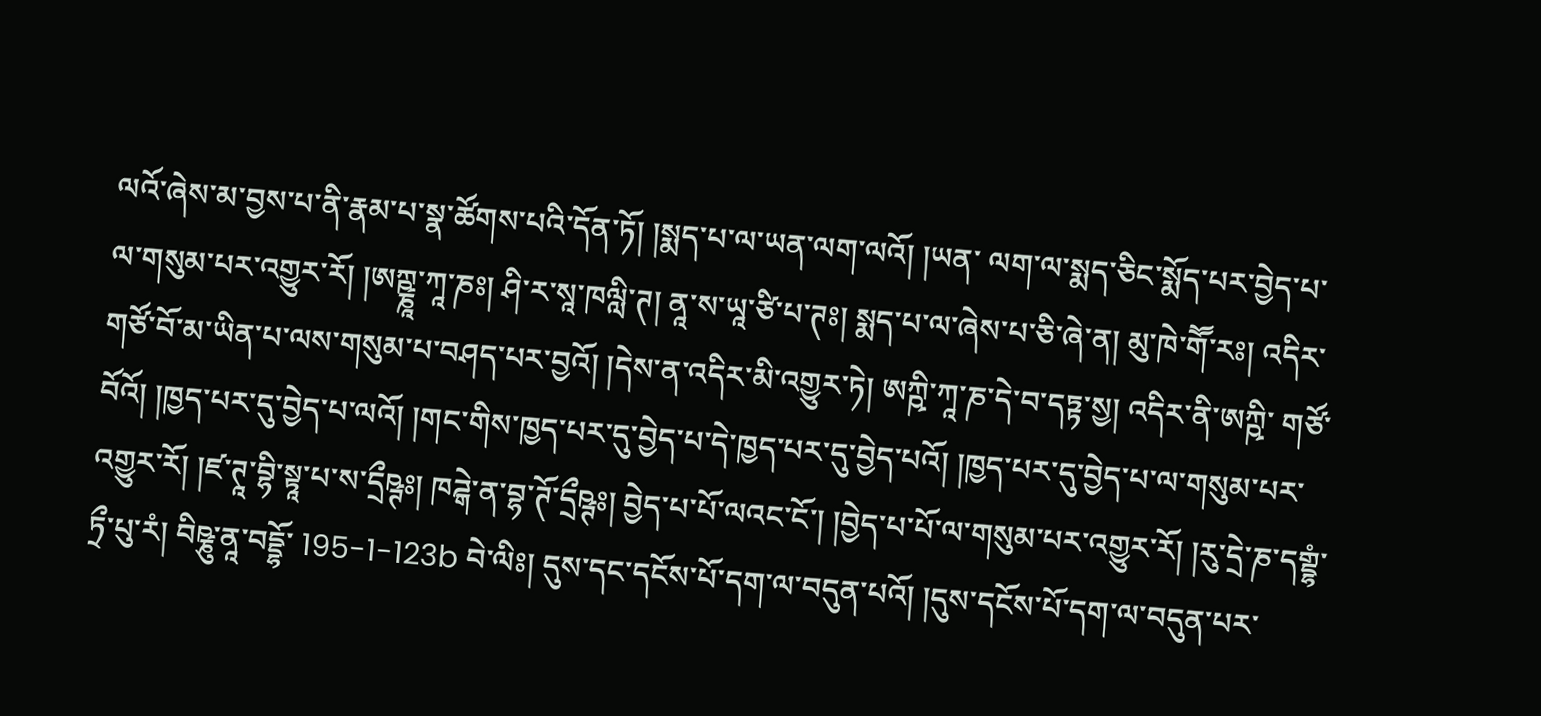ལའོ་ཞེས་མ་བྱས་པ་ནི་རྣམ་པ་སྣ་ཚོགས་པའི་དོན་ཏོ། །སྨད་པ་ལ་ཡན་ལག་ལའོ། །ཡན་ ལག་ལ་སྨད་ཅིང་སྨོད་པར་བྱེད་པ་ལ་གསུམ་པར་འགྱུར་རོ། །ཨཀྵྞཱ་ཀཱ་ཎཿ། ཤི་ར་སཱ་ཁལླི་ཊ། ནཱ་ས་ཡཱ་ཙི་པ་ཊཿ། སྨད་པ་ལ་ཞེས་པ་ཅི་ཞེ་ན། མུ་ཁེ་གཽ་རཿ། འདིར་གཙོ་བོ་མ་ཡིན་པ་ལས་གསུམ་པ་བཤད་པར་བྱའོ། །དེས་ན་འདིར་མི་འགྱུར་ཏེ། ཨཀྵི་ཀཱ་ཎ་དེ་བ་དཏྟ་སྱ། འདིར་ནི་ཨཀྵི་ གཙོ་བོའོ། །ཁྱད་པར་དུ་བྱེད་པ་ལའོ། །གང་གིས་ཁྱད་པར་དུ་བྱེད་པ་དེ་ཁྱད་པར་དུ་བྱེད་པའོ། །ཁྱད་པར་དུ་བྱེད་པ་ལ་གསུམ་པར་འགྱུར་རོ། །ཛ་ཊཱ་བྷི་སྟཱ་པ་ས་དྲྀཥྚཿ། ཁཌྒེ་ན་བྷ་ཊོ་དྲྀཥྚཿ། བྱེད་པ་པོ་ལའང་ངོ་། །བྱེད་པ་པོ་ལ་གསུམ་པར་འགྱུར་རོ། །རུ་དྲེ་ཎ་དགྡྷཾ་ཏྲྀ་པུ་རཾ། བིཥྞུ་ནཱ་བདྡྷོ་ 195-1-123b བེ་ལིཿ། དུས་དང་དངོས་པོ་དག་ལ་བདུན་པའོ། །དུས་དངོས་པོ་དག་ལ་བདུན་པར་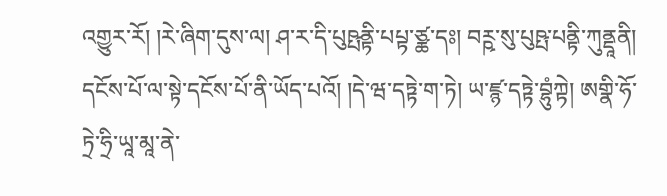འགྱུར་རོ། །རེ་ཞིག་དུས་ལ། ཤ་ར་དི་པུཥྤནྟི་པཔྟ་ཙྪ་དཿ། བཪྵ་སུ་པུཥྤ་པནྟི་ཀུནྡཱནི། དངོས་པོ་ལ་སྟེ་དངོས་པོ་ནི་ཡོད་པའོ། །དེ་ཝ་དཏྟེ་ག་ཏེ། ཡ་ཛྙ་དཏྟེ་བྷུཾཀྟེ། ཨགྣི་ཧོ་ཏྲེ་ཧྲི་ཡཱ་མཱ་ནེ་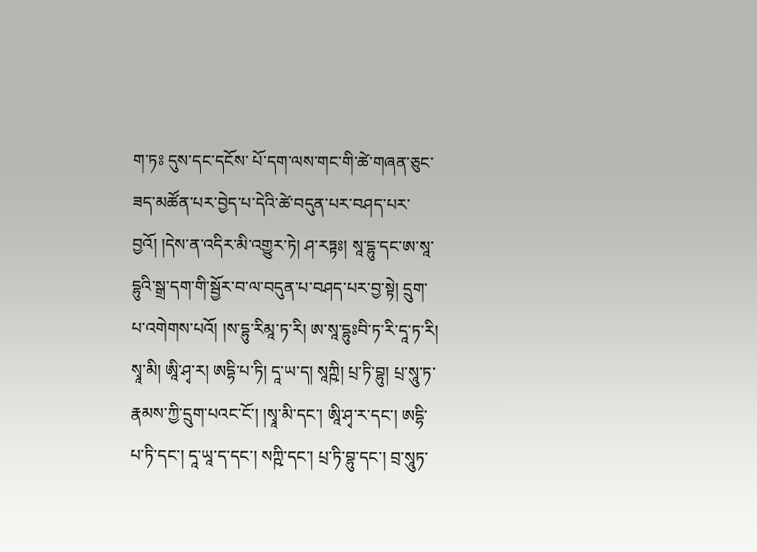ག་ཏཿ དུས་དང་དངོས་ པོ་དག་ལས་གང་གི་ཚེ་གཞན་ཅུང་ཟད་མཚོན་པར་བྱེད་པ་དེའི་ཚེ་བདུན་པར་བཤད་པར་བྱའོ། །དེས་ན་འདིར་མི་འགྱུར་ཏེ། ཤ་རཏྟཿ། སཱ་དྷུ་དང་ཨ་སཱ་དྷུའི་སྒྲ་དག་གི་སྦྱོར་བ་ལ་བདུན་པ་བཤད་པར་བྱ་སྟེ། དྲུག་པ་འགེགས་པའོ། །ས་དྷུ་རིམཱ་ཏ་རི། ཨ་སཱ་དྷུཿབི་ཏ་རི་དཱ་ཏ་རི། སྭཱ་མི། ཨཱི་ཤྭ་ར། ཨདྷི་པ་ཏི། དཱ་ཡ་ད། སཱཀྵི། པྲ་ཏི་བྷུ། པྲ་སཱུ་ཏ་རྣམས་ཀྱི་དྲུག་པའང་ངོ་། །སྭཱ་མི་དང་། ཨཱི་ཤྭ་ར་དང་། ཨདྷི་པ་ཏི་དང་། དཱ་ཡཱ་ད་དང་། སཀྵི་དང་། པྲ་ཏི་བྷུ་དང་། བྲ་སཱུཏ་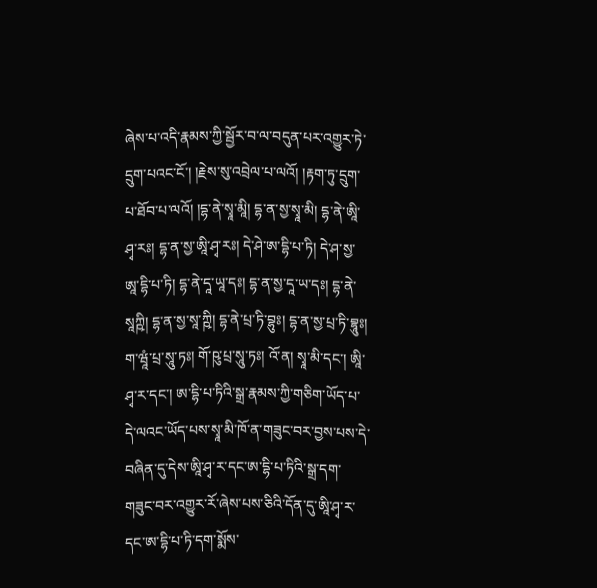ཞེས་པ་འདི་རྣམས་ཀྱི་སྦྱོར་བ་ལ་བདུན་པར་འགྱུར་ཏེ་དྲུག་པའང་ངོ་། །རྗེས་སུ་འབྲེལ་པ་ལའོ། །རྟག་ཏུ་དྲུག་ པ་ཐོབ་པ་ལའོ། །དྷ་ནེ་སྭཱ་མཱི། དྷ་ན་སྱ་སྭཱ་མི། དྷ་ནེ་ཨཱི་ཤྭ་རཿ། དྷ་ན་སྱ་ཨཱི་ཤྭ་རཿ། དེ་ཤེ་ཨ་དྷི་པ་ཏི། དེ་ཤ་སྱ་ཨཱ་དྷི་པ་ཏི། དྷ་ནེ་དཱ་ཡཱ་དཿ། དྷ་ན་སྱ་དཱ་ཡ་དཿ། དྷ་ནེ་སཱཀྵི། དྷ་ན་སྱ་སཱ་ཀྵི། དྷ་ནེ་པྲ་ཏི་བྷུཿ། དྷ་ན་སྱ་པྲ་ཏི་བྷཱུཿ། ག་ཝཱཾ་པྲ་སཱུ་ཏཿ། གོ་ཥུ་པྲ་སཱུ་ཏཿ། འོ་ན། སྭཱ་མི་དང་། ཨཱི་ཤྭ་ར་དང་། ཨ་དྷི་པ་ཏིའི་སྒྲ་རྣམས་ཀྱི་གཅིག་ཡོད་པ་དེ་ལའང་ཡོད་པས་སྭཱ་མི་ཁོ་ན་གཟུང་བར་བྱས་པས་དེ་བཞིན་དུ་དེས་ཨཱི་ཤྭ་ར་དང་ཨ་དྷི་པ་ཏིའི་སྒྲ་དག་གཟུང་བར་འགྱུར་རོ་ཞེས་པས་ཅིའི་དོན་དུ་ཨཱི་ཤྭ་ར་དང་ཨ་དྷི་པ་ཏི་དག་སྨོས་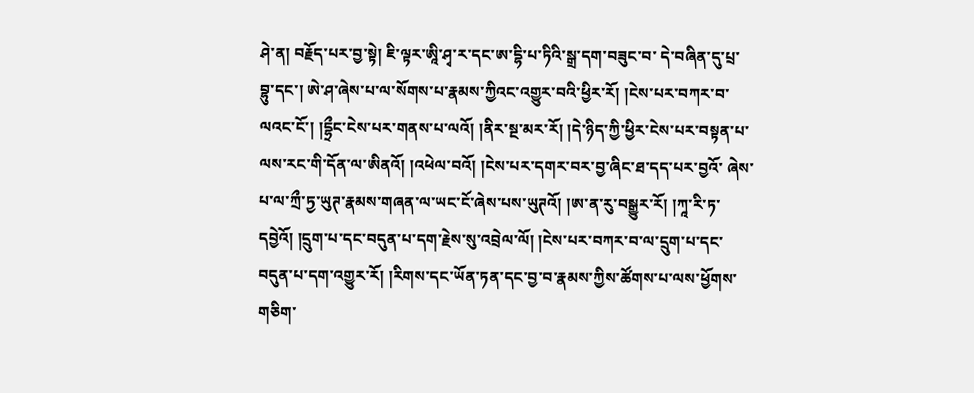ཤེ་ན། བརྗོད་པར་བྱ་སྟེ། ཇི་ལྟར་ཨཱི་ཤྭ་ར་དང་ཨ་དྷི་པ་ཏིའི་སྒྲ་དག་བཟུང་བ་ དེ་བཞིན་དུ་པྲ་བྷུ་དང་། ཨེ་ཤ་ཞེས་པ་ལ་སོགས་པ་རྣམས་ཀྱིའང་འགྱུར་བའི་ཕྱིར་རོ། །ངེས་པར་བཀར་བ་ལའང་ངོ་། །དྷྲྀང་ངེས་པར་གནས་པ་ལའོ། །ནིར་སྔ་མར་རོ། །དེ་ཉིད་ཀྱི་ཕྱིར་ངེས་པར་བསྟན་པ་ལས་རང་གི་དོན་ལ་ཨིནའོ། །འཕེལ་བའོ། །ངེས་པར་དགར་བར་བྱ་ཞིང་ཐ་དད་པར་བྱའོ་ ཞེས་པ་ལ་ཀྲྀ་ཏྱ་ཡུཊ་རྣམས་གཞན་ལ་ཡང་ངོ་ཞེས་པས་ཡུཊའོ། །ཨ་ན་རུ་བསྒྱུར་རོ། །ཀཱ་རི་ཏ་དབྱེའོ། །དྲུག་པ་དང་བདུན་པ་དག་རྗེས་སུ་འབྲེལ་ལོ། །ངེས་པར་བཀར་བ་ལ་དྲུག་པ་དང་བདུན་པ་དག་འགྱུར་རོ། །རིགས་དང་ཡོན་ཏན་དང་བྱ་བ་རྣམས་ཀྱིས་ཚོགས་པ་ལས་ཕྱོགས་གཅིག་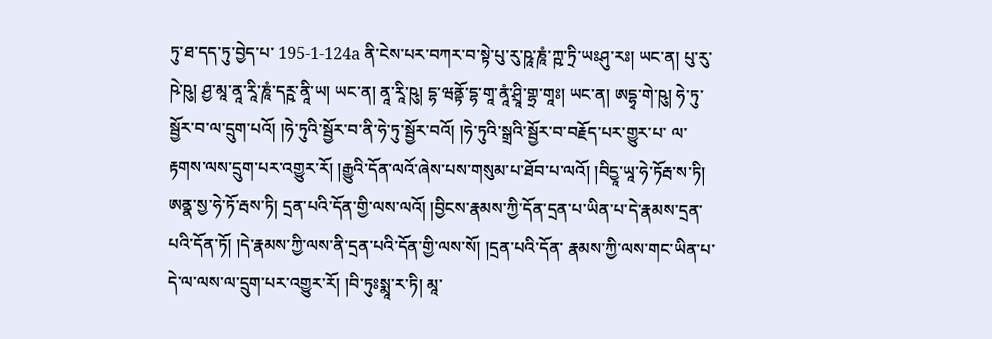ཏུ་ཐ་དད་ཏུ་བྱེད་པ་ 195-1-124a ནི་ངེས་པར་བཀར་བ་སྟེ་པུ་རུ་ཥཱ་ཎཱཾ་ཀྵ་ཏྲི་ཡཿཤུ་རཿ། ཡང་ན། པུ་རུ་ཥེ་ཥུ། ཤྱ་མཱ་ནཱ་རཱི་ཎཱཾ་དཪྵ་ནཱི་ཡ། ཡང་ན། ནཱ་རཱི་ཥུ། དྷ་ཝནྟོ་དྷ་གཱ་ནཱཾ་ཤྲཱི་གྷྲ་གཱཿ། ཡང་ན། ཨདྷྭ་གེ་ཥུ། ཧེ་ཏུ་སྦྱོར་བ་ལ་དྲུག་པའོ། །ཧེ་ཏུའི་སྦྱོར་བ་ནི་ཧེ་ཏུ་སྦྱོར་བའོ། །ཧེ་ཏུའི་སྒྲའི་སྦྱོར་བ་བརྗོད་པར་གྱུར་པ་ ལ་རྟགས་ལས་དྲུག་པར་འགྱུར་རོ། །རྒྱུའི་དོན་ལའོ་ཞེས་པས་གསུམ་པ་ཐོབ་པ་ལའོ། །བིདྱཱ་ཡཱ་ཧེ་ཏོརྦ་ས་ཏི། ཨནྣ་སྱ་ཧེ་ཏོ་རྦས་ཏི། དྲན་པའི་དོན་གྱི་ལས་ལའོ། །བྱིངས་རྣམས་ཀྱི་དོན་དྲན་པ་ཡིན་པ་དེ་རྣམས་དྲན་པའི་དོན་ཏོ། །དེ་རྣམས་ཀྱི་ལས་ནི་དྲན་པའི་དོན་གྱི་ལས་སོ། །དྲན་པའི་དོན་ རྣམས་ཀྱི་ལས་གང་ཡིན་པ་དེ་ལ་ལས་ལ་དྲུག་པར་འགྱུར་རོ། །བི་ཏུཿསྨཱ་ར་ཏི། མཱ་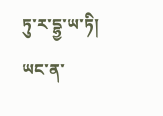ཏུ་ར་དྷྱ་ཡ་ཏི། ཡང་ན་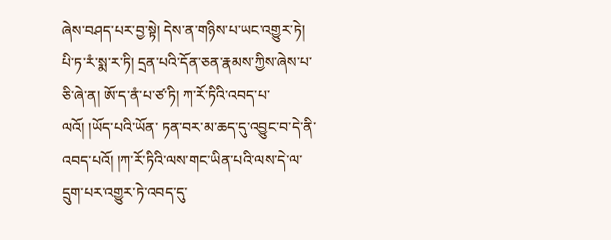ཞེས་བཤད་པར་བྱ་སྟེ། དེས་ན་གཉིས་པ་ཡང་འགྱུར་ཏེ། པི་ཏ་རཾ་སྨ་ར་ཏི། དྲན་པའི་དོན་ཅན་རྣམས་ཀྱིས་ཞེས་པ་ཅི་ཞེ་ན། ཨོ་ད་ནཾ་པ་ཙ་ཏི། ཀ་རོ་ཏིའི་འབད་པ་ལའོ། །ཡོད་པའི་ཡོན་ ཏན་བར་མ་ཆད་དུ་འབྱུང་བ་དེ་ནི་འབད་པའོ། །ཀ་རོ་ཏིའི་ལས་གང་ཡིན་པའི་ལས་དེ་ལ་དྲུག་པར་འགྱུར་ཏེ་འབད་དུ་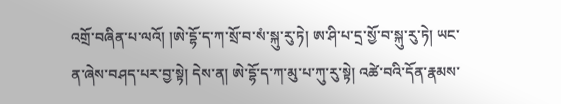འགྲོ་བཞིན་པ་ལའོ། །ཨེ་དྷོ་ད་ཀ་སྲོ་བ་སཾ་སྐུ་རུ་ཏེ། ཨ་ཤི་པ་དྲ་སྱོ་བ་སྐུ་རུ་ཏེ། ཡང་ན་ཞེས་བཤད་པར་བྱ་སྟེ། དེས་ན། ཨེ་དྷོ་ད་ཀ་མུ་པ་ཀུ་རུ་སྟེ། འཚེ་བའི་དོན་རྣམས་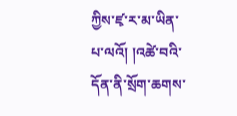ཀྱིས་ཛྭ་ར་མ་ཡིན་པ་ལའོ། །འཚེ་བའི་དོན་ནི་སྲོག་ཆགས་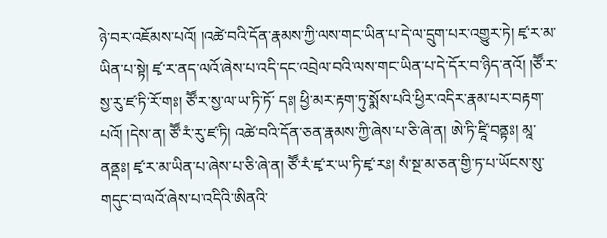ཉེ་བར་འཇོམས་པའོ། །འཚེ་བའི་དོན་རྣམས་ཀྱི་ལས་གང་ཡིན་པ་དེ་ལ་དྲུག་པར་འགྱུར་ཏེ། ཛྭ་ར་མ་ཡིན་པ་སྟེ། ཛྭ་ར་ནད་ལའོ་ཞེས་པ་འདི་དང་འབྲེལ་བའི་ལས་གང་ཡིན་པ་དེ་དོར་བ་ཉིད་ནའོ། །ཙཽ་ར་སྱ་རུ་ཛ་ཏི་རོ་གཿ། ཙཽ་ར་སྱ་ལ་ཡ་ཏི་ཏོ་ དཿ། ཕྱི་མར་རྟག་ཏུ་སྨོས་པའི་ཕྱིར་འདིར་རྣམ་པར་བརྟག་པའོ། །དེས་ན། ཙཽ་རཾ་རུ་ཛ་ཏི། འཚེ་བའི་དོན་ཅན་རྣམས་ཀྱི་ཞེས་པ་ཅི་ཞེ་ན། ཨེ་ཏི་ཛཱི་བནྟཿ། མཱ་ནནྡཿ། ཛྭ་ར་མ་ཡིན་པ་ཞེས་པ་ཅི་ཞེ་ན། ཙཽ་རཾ་ཛྭ་ར་ཡ་ཏི་ཛྭ་རཿ། སཾ་སྔ་མ་ཅན་གྱི་ཏ་པ་ཡོངས་སུ་གདུང་བ་ལའོ་ཞེས་པ་འདིའི་ཨིནའི་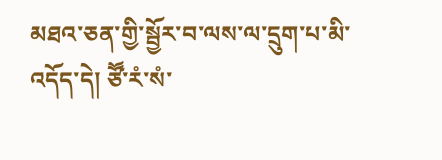མཐའ་ཅན་གྱི་སྦྱོར་བ་ལས་ལ་དྲུག་པ་མི་འདོད་དེ། ཙཽ་རཾ་སཾ་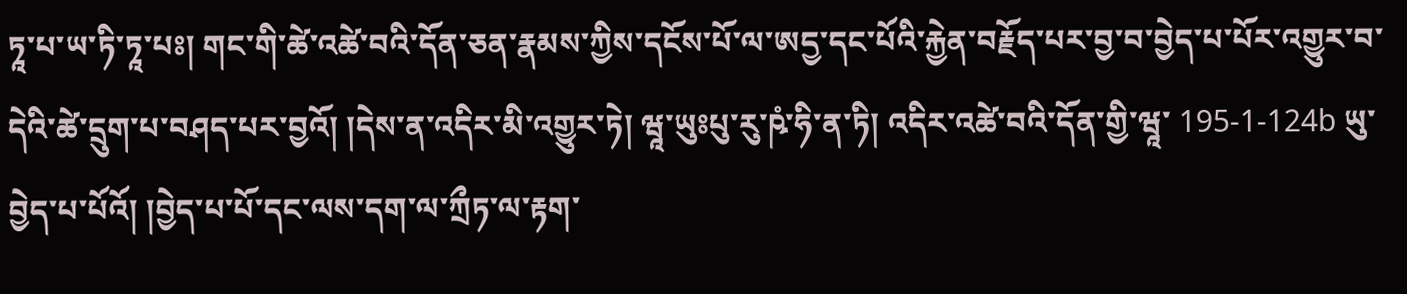ཏཱ་པ་ཡ་ཏི་ཏཱ་པཿ། གང་གི་ཚེ་འཚེ་བའི་དོན་ཅན་རྣམས་ཀྱིས་དངོས་པོ་ལ་ཨདྱ་དང་པོའི་རྐྱེན་བརྗོད་པར་བྱ་བ་བྱེད་པ་པོར་འགྱུར་བ་དེའི་ཚེ་དྲུག་པ་བཤད་པར་བྱའོ། །དེས་ན་འདིར་མི་འགྱུར་ཏེ། ཝཱ་ཡུཿཔུ་རུ་ཥཾ་ཧི་ན་ཏི། འདིར་འཚེ་བའི་དོན་གྱི་ཝཱ་ 195-1-124b ཡུ་བྱེད་པ་པོའོ། །བྱེད་པ་པོ་དང་ལས་དག་ལ་ཀྲྀཏ་ལ་རྟག་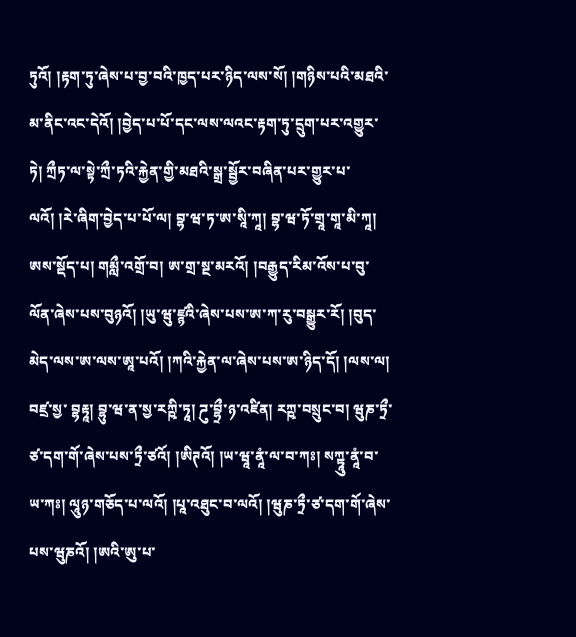ཏུའོ། །རྟག་ཏུ་ཞེས་པ་བྱ་བའི་ཁྱད་པར་ཉིད་ལས་སོ། །གཉིས་པའི་མཐའི་མ་ནིང་འང་དེའོ། །བྱེད་པ་པོ་དང་ལས་ལའང་རྟག་ཏུ་དྲུག་པར་འགྱུར་ཏེ། ཀྲྀཏ་ལ་སྟེ་ཀྲྀ་ཏའི་རྐྱེན་གྱི་མཐའི་སྒྲ་སྦྱོར་བཞིན་པར་གྱུར་པ་ལའོ། །རེ་ཞིག་བྱེད་པ་པོ་ལ། བྷ་ཝ་ཏ་ཨ་སཱི་ཀཱ། བྷ་ཝ་ཏོ་གྲཱ་གཱ་མི་ཀཱ། ཨས་སྡོད་པ། གམླྀ་འགྲོ་བ། ཨ་གྲ་སྔ་མརའོ། །བརྒྱུད་རིམ་འོས་པ་བུ་ལོན་ཞེས་པས་བུཉའོ། །ཡུ་ཝུ་ཛྙའི་ཞེས་པས་ཨ་ཀ་རུ་བསྒྱུར་རོ། །བུད་མེད་ལས་ཨ་ལས་ཨཱ་པའོ། །ཀའི་རྐྱེན་ལ་ཞེས་པས་ཨ་ཉིད་དོ། །ལས་ལ། བཛྲ་སྱ་ བྷརྟཱ། བྷུ་ཝ་ན་སྱ་རཀྵི་ཏཱ། ཌུ་བྷྲྀ་ཉ་འཛིན། རཀྵ་བསྲུང་བ། ཝུཎ་ཏྲྀ་ཙ་དག་གོ་ཞེས་པས་ཏྲྀ་ཙའོ། །ཨིཊའོ། །ཡ་ཝཱ་ནཱཾ་ལ་བ་ཀཿ། སཀྟཱུ་ནཱཾ་བ་ཡ་ཀཿ། ལཱུཉ་གཅོད་པ་ལའོ། །པཱ་འཐུང་བ་ལའོ། །ཝུཎ་ཏྲྀ་ཙ་དག་གོ་ཞེས་པས་ཝུཎའོ། །ཨའི་ཨུ་པ་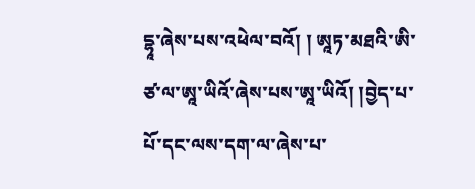དྷཱ་ཞེས་པས་འཕེལ་བའོ། ། ཨཱཏ་མཐའི་ཨི་ཙ་ལ་ཨཱ་ཡིའོ་ཞེས་པས་ཨཱ་ཡིའོ། །བྱེད་པ་པོ་དང་ལས་དག་ལ་ཞེས་པ་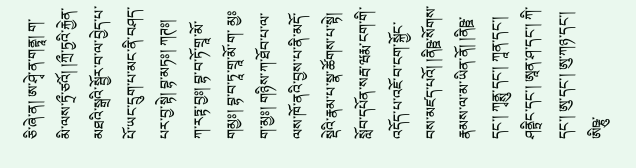ཅི་ཞེ་ན། ཨ་ཤྭེ་ན་གནྟཱ། ག་མི་ལས་ཏྲྀ་ཙའོ། །ཀྲྀ་ཏྱའི་རྐྱེན་མཐའི་སྒྲའི་སྦྱོར་བ་ལ་བྱེད་པ་པོ་ཡང་དྲུག་པ་མང་ནི་བཤད་པར་བྱ་སྟེ། བྷ་མཏཿ། ཀཊཿ། ཀ་རཏྟ་བྱཿ། བྷ་བ་ཏོ་གྲཱ་མོ་གམྱཿ། བྷ་བ་ཏཱ་གྲཱ་མོ་ག་ མྱཿག་མྱཿ། གཉིས་ཀ་ཐོབ་པ་ལ་ལས་ཁོ་ནའི་བྱས་པ་ནི་མདོ་སྡེའི་རྣམ་པ་སྣ་ཚོགས་པ་སྟེ། སློབ་དཔོན་སརྦ་ཝརྨ་ངག་གི་འདོད་པ་འཇོ་བ་ངག་སྐྱོང་བས་མཛད་པའོ། །ནིཥྛ་སོགས་རྣམས་ལ་མ་ཡིན་ནོ། །ནིཥྛ་དང་། ཀྭནྶུ་དང་། ཀཱན་དང་། ཤནྟྲིང་དང་། ཨཱན་ཤ་དང་། ཀི་དང་། ཨུ་དང་། ཨུ་ཀཉ་དང་། ཨིཥྞུ་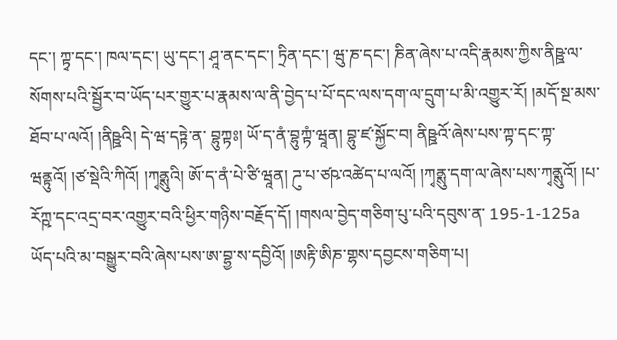དང་། ཀྟྭ་དང་། ཁལ་དང་། ཡུ་དང་། ཤཱ་ནང་དང་། ཏྲིན་དང་། ཝུ་ཎ་དང་། ཎིན་ཞེས་པ་འདི་རྣམས་ཀྱིས་ནིཥྛ་ལ་སོགས་པའི་སྦྱོར་བ་ཡོད་པར་གྱུར་པ་རྣམས་ལ་ནི་བྱེད་པ་པོ་དང་ལས་དག་ལ་དྲུག་པ་མི་འགྱུར་རོ། །མདོ་སྔ་མས་ཐོབ་པ་ལའོ། །ནིཥྛའི། དེ་ཝ་དཏྟེ་ན་ བྷུཀྟཿ། ཡོ་ད་ནཾ་བྷུཀྟཾ་ཝཱན། བྷུ་ཛ་སྐྱོང་བ། ནིཥྛའོ་ཞེས་པས་ཀྟ་དང་ཀྟ་ཝནྟུའོ། །ཙ་སྡེའི་ཀིའོ། །ཀྭནྶུའི། ཨོ་ད་ནཾ་པེ་ཙི་ཝཱན། ཌུ་པ་ཙཥ་འཚེད་པ་ལའོ། །ཀྭནྶུ་དག་ལ་ཞེས་པས་ཀྭནྶུའོ། །པ་རོཀྵ་དང་འདྲ་བར་འགྱུར་བའི་ཕྱིར་གཉིས་བརྗོད་དོ། །གསལ་བྱེད་གཅིག་པུ་པའི་དབུས་ན་ 195-1-125a ཡོད་པའི་མ་བསྒྱུར་བའི་ཞེས་པས་ཨ་བྷྱ་ས་དབྱིའོ། །ཨརྟི་ཨིཎ་གྷས་དབྱངས་གཅིག་པ།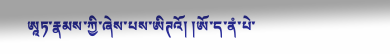ཨཱཏ་རྣམས་ཀྱི་ཞེས་པས་ཨིཊའོ། །ཨོ་ད་ནཾ་པེ་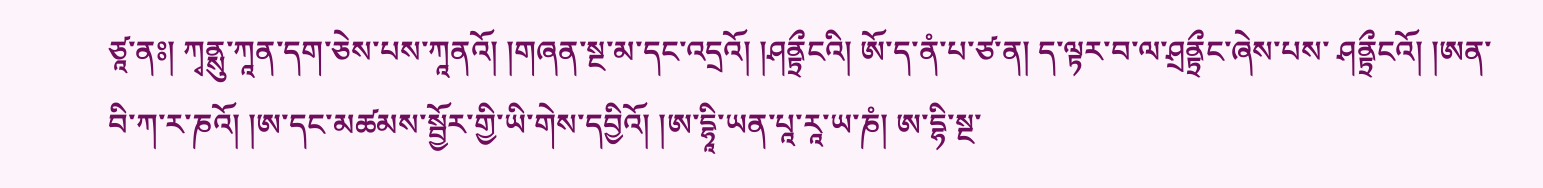ཙཱ་ནཿ། ཀྭནྶུ་ཀཱན་དག་ཅེས་པས་ཀཱནའོ། །གཞན་སྔ་མ་དང་འདྲའོ། །ཤནྟྲྀངའི། ཨོ་ད་ནཾ་པ་ཙ་ན། ད་ལྟར་བ་ལ་ཤྲནྟྲྀང་ཞེས་པས་ ཤནྟྲྀངའོ། །ཨན་བི་ཀ་ར་ཎའོ། །ཨ་དང་མཚམས་སྦྱོར་གྱི་ཡི་གེས་དབྱིའོ། །ཨ་དྷཱི་ཡན་པཱ་རཱ་ཡ་ཎཾ། ཨ་དྷི་སྔ་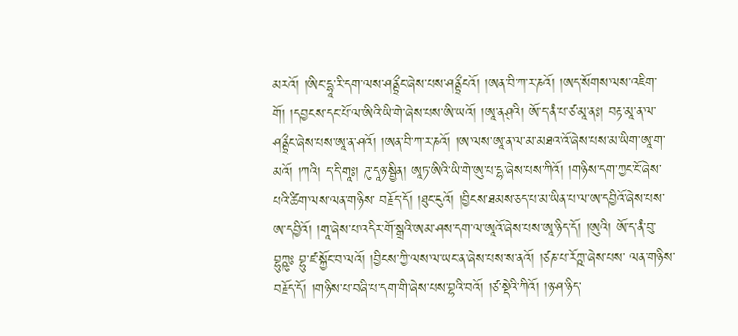མརའོ། །ཨིང་དྷཱ་རི་དག་ལས་ཤནྟྲྀང་ཞེས་པས་ཤནྟྲྀངའོ། །ཨན་བི་ཀ་ར་ཎའོ། །ཨད་སོགས་ལས་འཇིག་གོ། །དབྱངས་དང་པོ་ལ་ཨིའི་ཡི་གེ་ཞེས་པས་ཨི་ཡའོ། །ཨཱ་ནཤ྄འི། ཨོ་ད་ནཾ་པ་ཙ་མཱ་ནཿ། བརྟ་མཱ་ན་ལ་ཤནྟྲྀང་ཞེས་པས་ཨཱ་ན་ཤའོ། །ཨན་བི་ཀ་ར་ཎའོ། །ཨ་ལས་ཨཱ་ན་ལ་མ་མཐའ་འོ་ཞེས་པས་མ་ཡིག་ཨཱ་ག་མའོ། །ཀའི། ད་དི་གཱཿ། ཌུ་དཱཉ་སྦྱིན། ཨཱཏ་ཨིའི་ཡི་གེ་ཨུ་པ་དྷ་ཞེས་པས་ཀིའོ། །གཉིས་དག་ཀྱང་ངོ་ཞེས་པའི་ཚིག་ལས་ལན་གཉིས་ བརྗོད་དོ། །ཐུང་ངུའོ། །བྱིངས་ཐམས་ཅད་པ་མ་ཡིན་པ་ལ་ཨ་དབྱིའོ་ཞེས་པས་ཨ་དབྱིའོ། །གཱ་ཞེས་པ་འདིར་གོ་སྒྲའི་ཨམ་ཤས་དག་ལ་ཨཱའོ་ཞེས་པས་ཨཱ་ཉིད་དོ། །ཨུའི། ཨོ་ད་ནཾ་བུ་བྷུཀྵུཿ བྷུ་ཛ་སྐྱོང་བ་ལའོ། །བྱིངས་ཀྱི་ལས་ལ་ཡང་ན་ཞེས་པས་ས་ནའོ། །ཙཎ་པ་རོཀྵ་ཞེས་པས་ ལན་གཉིས་བརྗོད་དོ། །གཉིས་པ་བཞི་པ་དག་གི་ཞེས་པས་བྷའི་བའོ། །ཙ་སྡེའི་ཀིའོ། །ཉ་ཤ་ཉིད་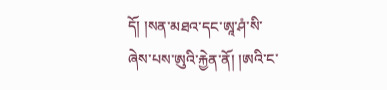དོ། །སན་མཐའ་དང་ཨཱ་ཤཾ་སི་ཞེས་པས་ཨུའི་རྐྱེན་ནོ། །ཨའི་ང་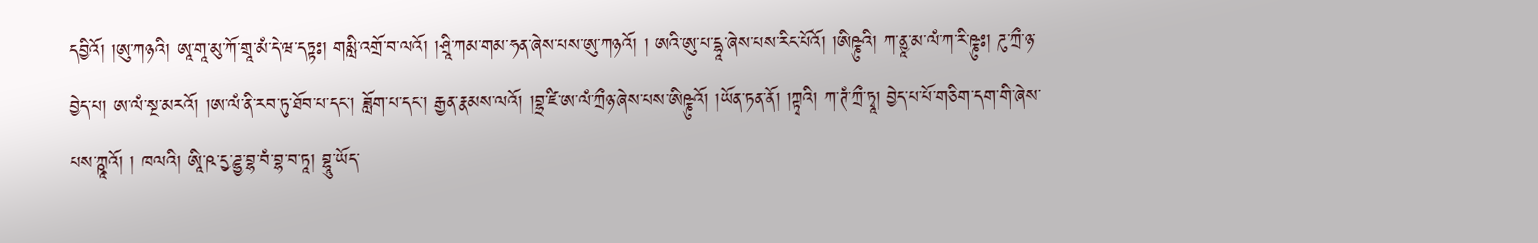དབྱིའོ། །ཨུ་ཀཉའི། ཨཱ་གཱ་མུ་ཀོ་གྲཱ་མཾ་དེ་ཝ་དཏྟཿ། གམླི་འགྲོ་བ་ལའོ། །ཤྲཱི་ཀམ་གམ་ཧན་ཞེས་པས་ཨུ་ཀཉའོ། ། ཨའི་ཨུ་པ་དྷཱ་ཞེས་པས་རིང་པོའོ། །ཨིཥྞུའི། ཀ་ནྱཱ་མ་ལཾ་ཀ་རི་ཥྞུཿ། ཌུ་ཀྲྀ་ཉ་བྱེད་པ། ཨ་ལཾ་སྔ་མརའོ། །ཨ་ལཾ་ནི་རབ་ཏུ་ཐོབ་པ་དང་། ཟློག་པ་དང་། རྒྱན་རྣམས་ལའོ། །བྷྲ་ཛི་ཨ་ལཾ་ཀྲྀཉ་ཞེས་པས་ཨིཥྞུའོ། །ཡོན་ཏན་ནོ། །ཀྟྭའི། ཀ་ཊཾ་ཀྲྀ་ཏྭཱ། བྱེད་པ་པོ་གཅིག་དག་གི་ཞེས་པས་ཀྵཱའོ། ། ཁལའི། ཨཱི་ཥ་དྱ་ཌྷྱ་བྷ་བཾ་བྷ་བ་ཏཱ། བྷཱུ་ཡོད་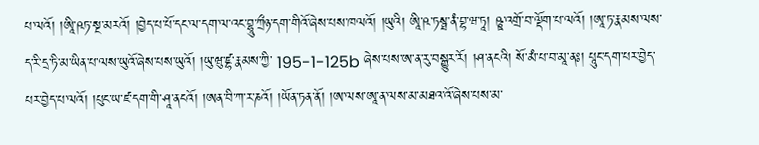པ་ལའོ། །ཨཱི་ཥཏ་སྔ་མརའོ། །བྱེད་པ་པོ་དང་ལ་དག་ལ་འང་བྷཱུ་ཀྲྀཉ་དག་གིའོ་ཞེས་པས་ཁལའོ། །ཡུའི། ཨཱི་ཥ་ཏསྠ་ནཾ་བྷ་ཝ་ཏཱ། ཥྛ་འགྲོ་བ་ལྡོག་པ་ལའོ། །ཨཱ་ཏ་རྣམས་ལས་ད་རི་དྲ་ཏི་མ་ཡིན་པ་ལས་ཡུའོ་ཞེས་པས་ཡུའོ། །ཡུ་ཝུ་ཛྷ་རྣམས་ཀྱི་ 195-1-125b ཞེས་པས་ཨ་ན་རུ་བསྒྱུར་རོ། །ཤ་ནངའི། སོ་མཾ་པ་བ་མཱ་ནཿ། པཱུང་དག་པར་བྱེད་པར་བྱེད་པ་ལའོ། །པུང་ཡ་ཛ་དག་གི་ཤཱ་ནངའོ། །ཨན་བི་ཀ་ར་ཎའོ། །ཡོན་ཏན་ནོ། །ཨ་ལས་ཨཱ་ན་ལས་མ་མཐའ་འོ་ཞེས་པས་མ་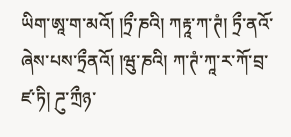ཡིག་ཨཱ་ག་མའོ། །ཏྲྀ་ཎའི། ཀརྟཱ་ཀ་ཊཾ། ཏྲྀ་ནའོ་ཞེས་པས་ཏྲྀནའོ། །ཝུ་ཎའི། ཀ་ཊཾ་ཀཱ་ར་ཀོ་བྲ་ཛ་ཏི། ཌུ་ཀྲྀཉ་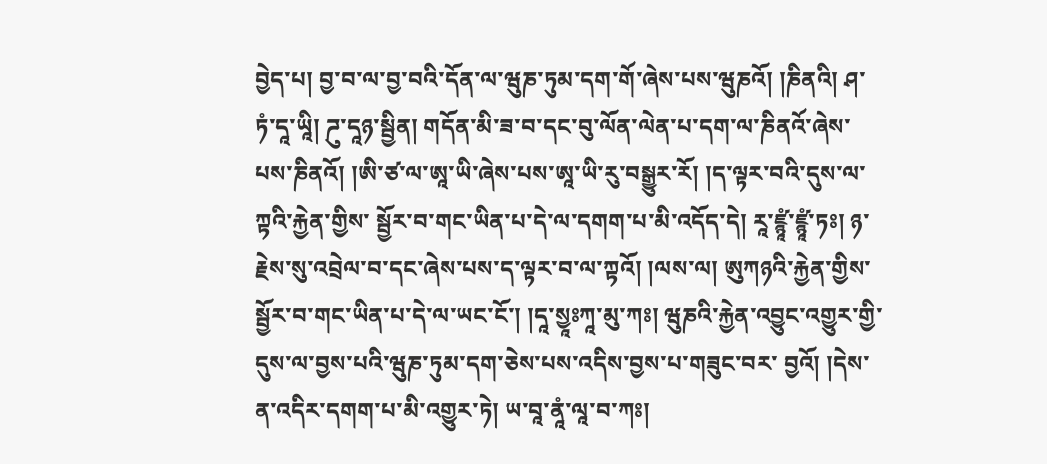བྱེད་པ། བྱ་བ་ལ་བྱ་བའི་དོན་ལ་ཝུཎ་ཏུམ་དག་གོ་ཞེས་པས་ཝུཎའོ། །ཎིནའི། ཤ་ཏཾ་དཱ་ཡཱི། ཌུ་དཱཉ་སྦྱིན། གདོན་མི་ཟ་བ་དང་བུ་ལོན་ལེན་པ་དག་ལ་ཎིནའོ་ཞེས་པས་ཎིནའོ། །ཨི་ཙ་ལ་ཨཱ་ཡི་ཞེས་པས་ཨཱ་ཡི་རུ་བསྒྱུར་རོ། །ད་ལྟར་བའི་དུས་ལ་ཀྟའི་རྐྱེན་གྱིས་ སྦྱོར་བ་གང་ཡིན་པ་དེ་ལ་དགག་པ་མི་འདོད་དེ། རཱ་ཛྙཱཾ་ཛྙཱཾ་ཏཿ། ཉ་རྗེས་སུ་འབྲེལ་བ་དང་ཞེས་པས་ད་ལྟར་བ་ལ་ཀྟའོ། །ལས་ལ། ཨུཀཉའི་རྐྱེན་གྱིས་སྦྱོར་བ་གང་ཡིན་པ་དེ་ལ་ཡང་ངོ་། །དཱ་སྱཱཿཀཱ་མུ་ཀཿ། ཝུཎའི་རྐྱེན་འབྱུང་འགྱུར་གྱི་དུས་ལ་བྱས་པའི་ཝུཎ་ཏུམ་དག་ཅེས་པས་འདིས་བྱས་པ་གཟུང་བར་ བྱའོ། །དེས་ན་འདིར་དགག་པ་མི་འགྱུར་ཏེ། ཡ་བཱ་ནཱཾ་ལཱ་བ་ཀཿ།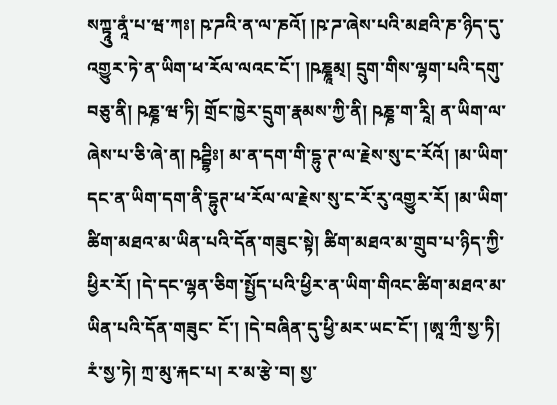སཀྟཱུ་ནཱཾ་པ་ཝ་ཀཿ། ཥ་ཌའི་ན་ལ་ཎའོ། །ཥ་ཌ་ཞེས་པའི་མཐའི་ཎ་ཉིད་དུ་འགྱུར་ཏེ་ན་ཡིག་ཕ་རོལ་ལའང་ངོ་། །ཥཎྞཱམ྄། དྲུག་གིས་ལྷག་པའི་དགུ་བཅུ་ནི། ཥཎྞ་ཝ་ཏི། གྲོང་ཁྱེར་དྲུག་རྣམས་ཀྱི་ནི། ཥཎྞ་ག་རཱི། ན་ཡིག་ལ་ ཞེས་པ་ཅི་ཞེ་ན། ཥཌྦྷིཿ། མ་ན་དག་གི་དྷུ་ཊ་ལ་རྗེས་སུ་ང་རོའོ། །མ་ཡིག་དང་ན་ཡིག་དག་ནི་དྷུཊ་ཕ་རོལ་ལ་རྗེས་སུ་ང་རོ་རུ་འགྱུར་རོ། །མ་ཡིག་ཚིག་མཐའ་མ་ཡིན་པའི་དོན་གཟུང་སྟེ། ཚིག་མཐའ་མ་གྲུབ་པ་ཉིད་ཀྱི་ཕྱིར་རོ། །དེ་དང་ལྷན་ཅིག་སྤྱོད་པའི་ཕྱིར་ན་ཡིག་གིའང་ཚིག་མཐའ་མ་ཡིན་པའི་དོན་གཟུང་ ངོ་། །དེ་བཞིན་དུ་ཕྱི་མར་ཡང་ངོ་། །ཨཱ་ཀྲྀ་སྱ་ཏི། རཾ་སྱ་ཏེ། ཀྲ་མུ་རྐང་པ། ར་མ་རྩེ་བ། སྱ་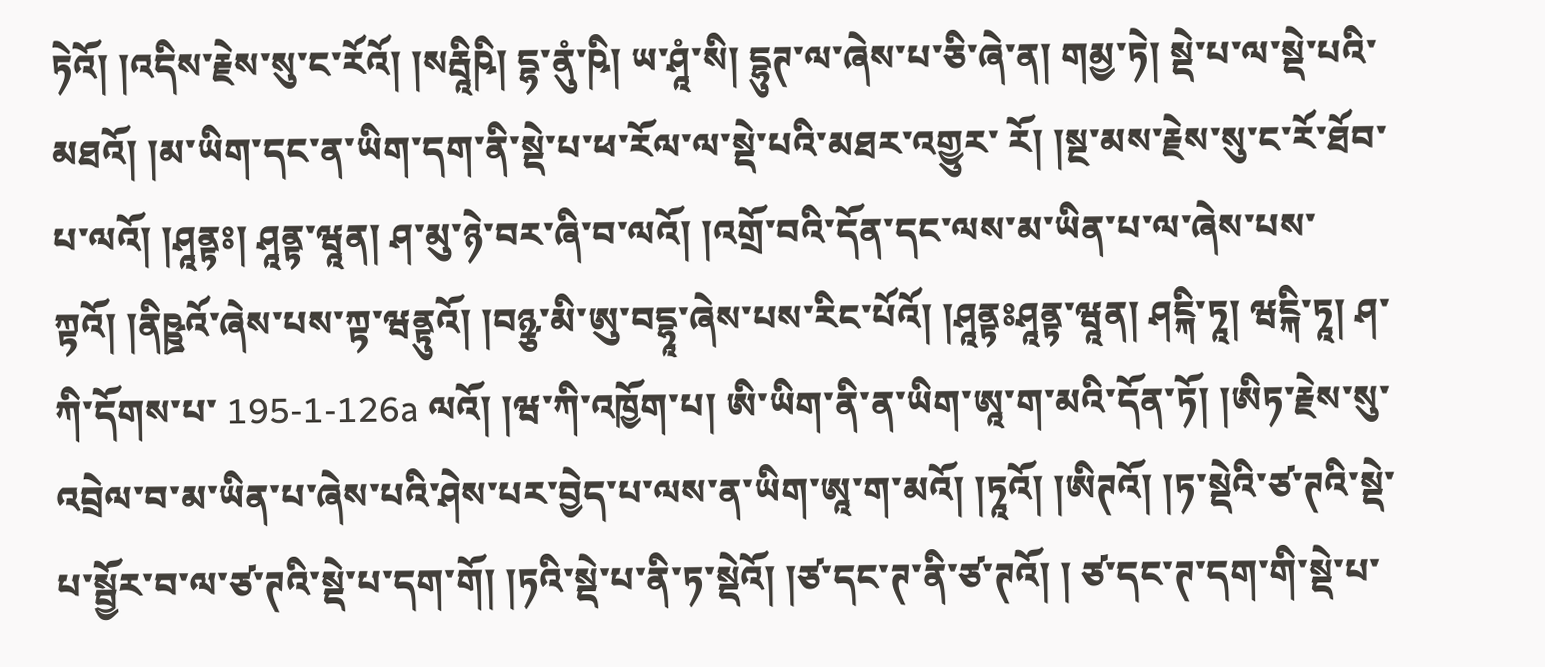ཏེའོ། །འདིས་རྗེས་སུ་ང་རོའོ། །སརྦཱིཥི། དྷ་ནུཾ་ཥི། ཡ་ཤཱཾ་སི། དྷུཊ་ལ་ཞེས་པ་ཅི་ཞེ་ན། གམྱ་ཏེ། སྡེ་པ་ལ་སྡེ་པའི་མཐའོ། །མ་ཡིག་དང་ན་ཡིག་དག་ནི་སྡེ་པ་ཕ་རོལ་ལ་སྡེ་པའི་མཐར་འགྱུར་ རོ། །སྔ་མས་རྗེས་སུ་ང་རོ་ཐོབ་པ་ལའོ། །ཤཱནྟཿ། ཤཱནྟ་ཝཱན། ཤ་མུ་ཉེ་བར་ཞི་བ་ལའོ། །འགྲོ་བའི་དོན་དང་ལས་མ་ཡིན་པ་ལ་ཞེས་པས་ཀྟའོ། །ནིཥྛའོ་ཞེས་པས་ཀྟ་ཝནྟུའོ། །བཉྩ་མི་ཨུ་བདྷཱ་ཞེས་པས་རིང་པོའོ། །ཤཱནྟཿཤཱནྟ་ཝཱན། ཤངྐི་ཏཱ། ཝངྐི་ཏཱ། ཤ་ཀི་དོགས་པ་ 195-1-126a ལའོ། །ཝ་ཀི་འཁྱོག་པ། ཨི་ཡིག་ནི་ན་ཡིག་ཨཱ་ག་མའི་དོན་ཏོ། །ཨིཏ་རྗེས་སུ་འབྲེལ་བ་མ་ཡིན་པ་ཞེས་པའི་ཤེས་པར་བྱེད་པ་ལས་ན་ཡིག་ཨཱ་ག་མའོ། །ཏཱའོ། །ཨིཊའོ། །ཏ་སྡེའི་ཙ་ཊའི་སྡེ་པ་སྦྱོར་བ་ལ་ཙ་ཊའི་སྡེ་པ་དག་གོ། །ཏའི་སྡེ་པ་ནི་ཏ་སྡེའོ། །ཙ་དང་ཊ་ནི་ཙ་ཊའོ། ། ཙ་དང་ཊ་དག་གི་སྡེ་པ་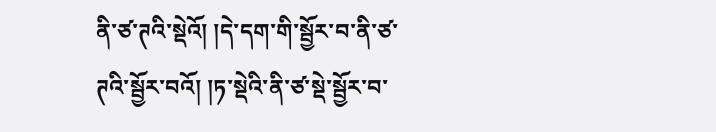ནི་ཙ་ཊའི་སྡེའོ། །དེ་དག་གི་སྦྱོར་བ་ནི་ཙ་ཊའི་སྦྱོར་བའོ། །ཏ་སྡེའི་ནི་ཙ་སྡེ་སྦྱོར་བ་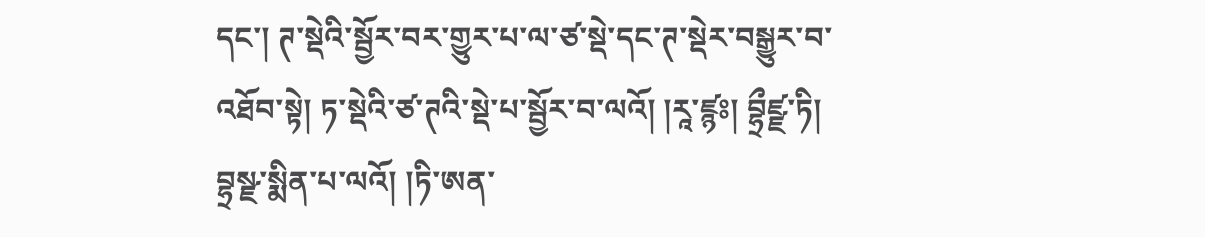དང་། ཊ་སྡེའི་སྦྱོར་བར་གྱུར་པ་ལ་ཙ་སྡེ་དང་ཊ་སྡེར་བསྒྱུར་བ་འཐོབ་སྟེ། ཏ་སྡེའི་ཙ་ཊའི་སྡེ་པ་སྦྱོར་བ་ལའོ། །རཱ་ཛྙཿ། བྷྲྀཛྫ་ཏི། བྷྲསྫ་སྨིན་པ་ལའོ། །ཏི་ཨན་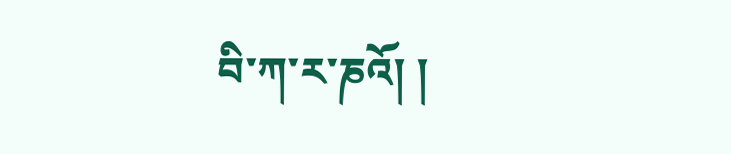བི་ཀ་ར་ཎའོ། །